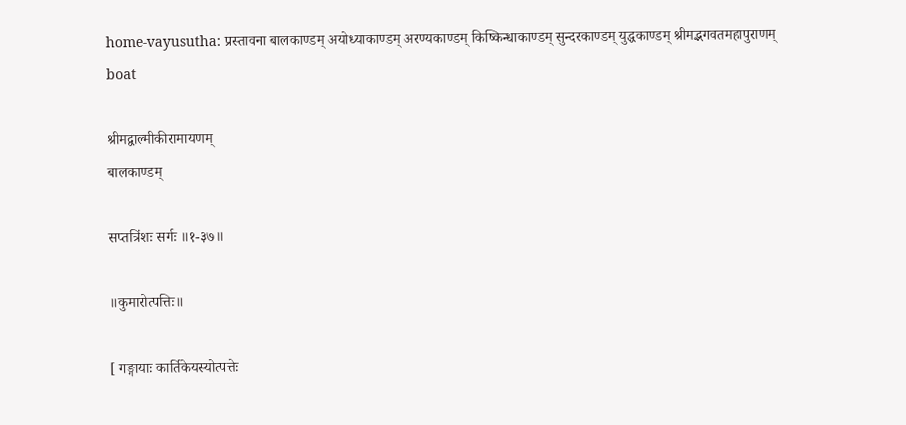home-vayusutha: प्रस्तावना बालकाण्डम् अयोध्याकाण्डम् अरण्यकाण्डम् किष्किन्धाकाण्डम् सुन्दरकाण्डम् युद्धकाण्डम् श्रीमद्भगवतमहापुराणम्
boat

श्रीमद्वाल्मीकीरामायणम्
बालकाण्डम्

सप्तत्रिंशः सर्गः ॥१-३७॥

॥कुमारोत्पत्तिः॥

[ गङ्गायाः कार्तिकेयस्योत्पत्तेः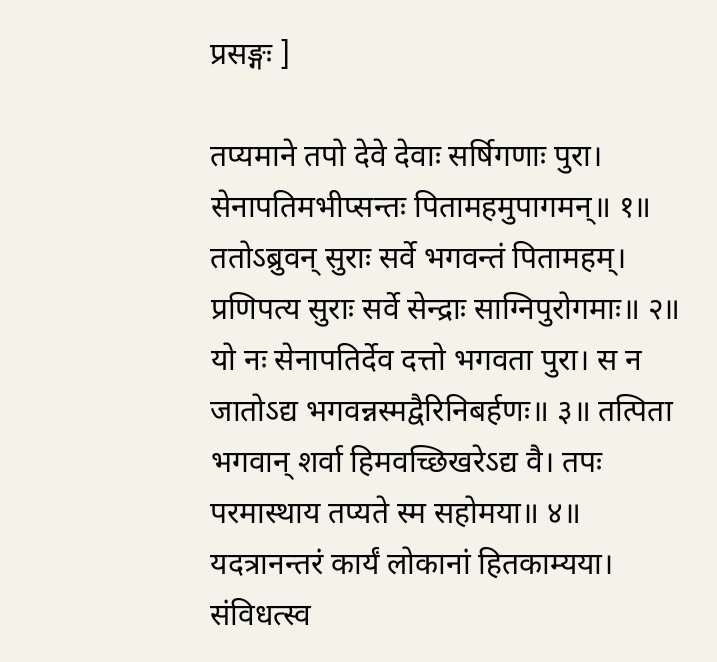प्रसङ्गः ]

तप्यमाने तपो देवे देवाः सर्षिगणाः पुरा। सेनापतिमभीप्सन्तः पितामहमुपागमन्॥ १॥ ततोऽब्रुवन् सुराः सर्वे भगवन्तं पितामहम्। प्रणिपत्य सुराः सर्वे सेन्द्राः साग्निपुरोगमाः॥ २॥ यो नः सेनापतिर्देव दत्तो भगवता पुरा। स न जातोऽद्य भगवन्नस्मद्वैरिनिबर्हणः॥ ३॥ तत्पिता भगवान् शर्वा हिमवच्छिखरेऽद्य वै। तपः परमास्थाय तप्यते स्म सहोमया॥ ४॥ यदत्रानन्तरं कार्यं लोकानां हितकाम्यया। संविधत्स्व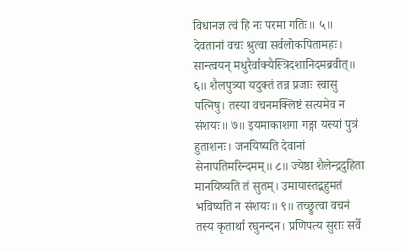विधानज्ञ त्वं हि नः परमा गतिः॥ ५॥ देवतानां वचः श्रुत्वा सर्वलोकपितामहः। सान्त्वयन् मधुरैर्वाक्यैस्त्रिदशानिदमब्रवीत्॥ ६॥ शैलपुत्र्या यदुक्तं तन्न प्रजाः स्वासु पत्निषु। तस्या वचनमक्लिष्टं सत्यमेव न संशयः॥ ७॥ इयमाकाशगा गङ्गा यस्यां पुत्रं हुताशनः। जनयिष्यति देवानां सेनापतिमरिन्दमम्॥ ८॥ ज्येष्ठा शैलेन्द्रदुहिता मानयिष्यति तं सुतम्। उमायास्तद्बहुमतं भविष्यति न संशयः॥ ९॥ तच्छ्रुत्वा वचनं तस्य कृतार्था रघुनन्दन। प्रणिपत्य सुराः सर्वे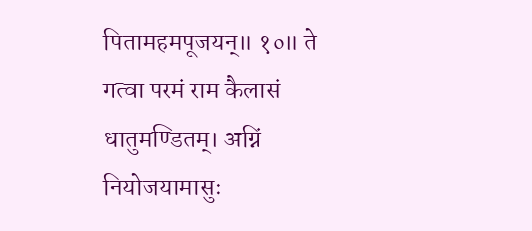पितामहमपूजयन्॥ १०॥ ते गत्वा परमं राम कैलासं धातुमण्डितम्। अग्निं नियोजयामासुः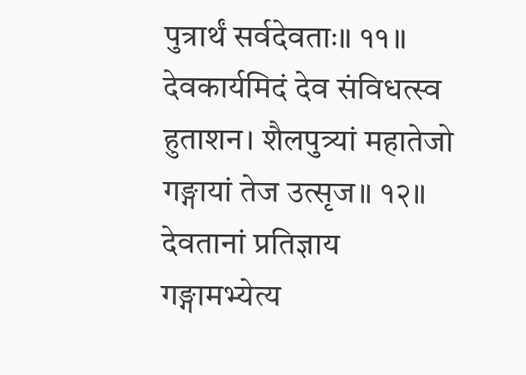पुत्रार्थं सर्वदेवताः॥ ११॥ देवकार्यमिदं देव संविधत्स्व हुताशन। शैलपुत्र्यां महातेजो गङ्गायां तेज उत्सृज॥ १२॥ देवतानां प्रतिज्ञाय गङ्गामभ्येत्य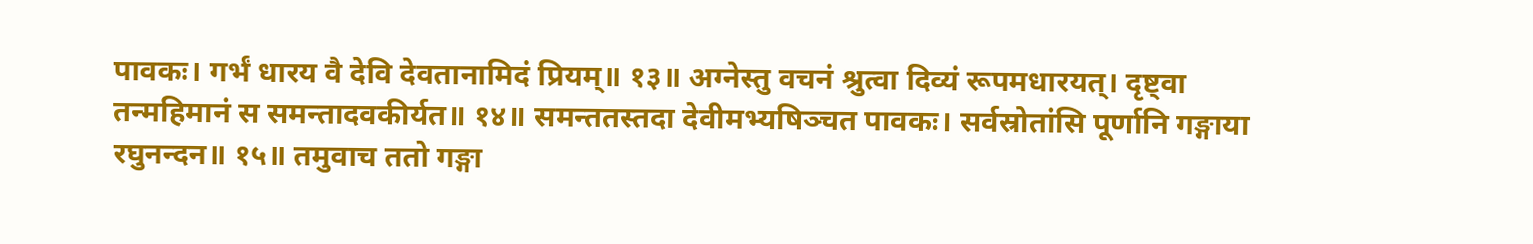पावकः। गर्भं धारय वै देवि देवतानामिदं प्रियम्॥ १३॥ अग्नेस्तु वचनं श्रुत्वा दिव्यं रूपमधारयत्। दृष्ट्वा तन्महिमानं स समन्तादवकीर्यत॥ १४॥ समन्ततस्तदा देवीमभ्यषिञ्चत पावकः। सर्वस्रोतांसि पूर्णानि गङ्गाया रघुनन्दन॥ १५॥ तमुवाच ततो गङ्गा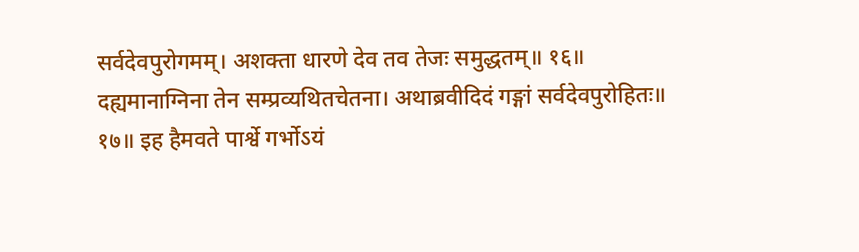सर्वदेवपुरोगमम्। अशक्ता धारणे देव तव तेजः समुद्धतम्॥ १६॥ दह्यमानाग्निना तेन सम्प्रव्यथितचेतना। अथाब्रवीदिदं गङ्गां सर्वदेवपुरोहितः॥ १७॥ इह हैमवते पार्श्वे गर्भोऽयं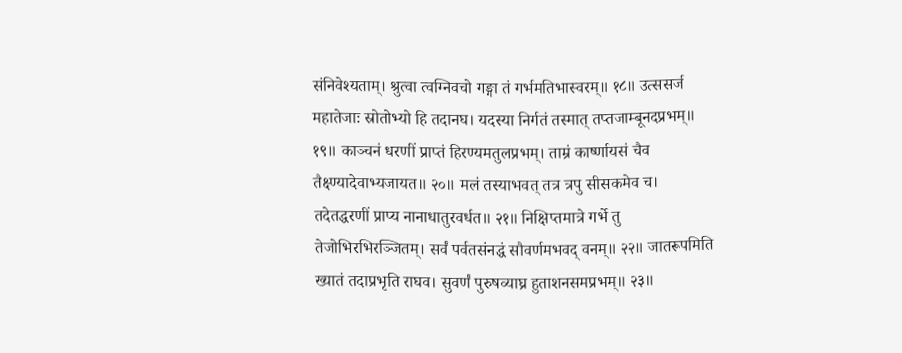संनिवेश्यताम्। श्रुत्वा त्वग्निवचो गङ्गा तं गर्भमतिभास्वरम्॥ १८॥ उत्ससर्ज महातेजाः स्रोतोभ्यो हि तदानघ। यदस्या निर्गतं तस्मात् तप्तजाम्बूनदप्रभम्॥ १९॥ काञ्चनं धरणीं प्राप्तं हिरण्यमतुलप्रभम्। ताम्रं कार्ष्णायसं चैव तैक्ष्ण्यादेवाभ्यजायत॥ २०॥ मलं तस्याभवत् तत्र त्रपु सीसकमेव च। तदेतद्धरणीं प्राप्य नानाधातुरवर्धत॥ २१॥ निक्षिप्तमात्रे गर्भे तु तेजोभिरभिरञ्जितम्। सर्वं पर्वतसंनद्धं सौवर्णमभवद् वनम्॥ २२॥ जातरूपमिति ख्यातं तदाप्रभृति राघव। सुवर्णं पुरुषव्याघ्र हुताशनसमप्रभम्॥ २३॥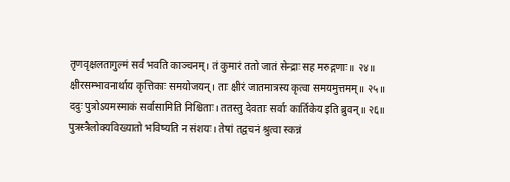तृणवृक्षलतागुल्मं सर्वं भवति काञ्चनम्। तं कुमारं ततो जातं सेन्द्राः सह मरुद्गणाः॥ २४॥ क्षीरसम्भावनार्थाय कृत्तिकाः समयोजयन्। ताः क्षीरं जातमात्रस्य कृत्वा समयमुत्तमम्॥ २५॥ ददुः पुत्रोऽयमस्माकं सर्वासामिति निश्चिताः। ततस्तु देवताः सर्वाः कार्तिकेय इति ब्रुवन्॥ २६॥ पुत्रस्त्रैलोक्यविख्यातो भविष्यति न संशयः। तेषां तद्वचनं श्रुत्वा स्कन्नं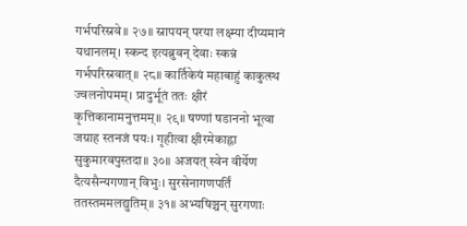गर्भपरिस्रवे॥ २७॥ स्नापयन् परया लक्ष्म्या दीप्यमानं यथानलम्। स्कन्द इत्यब्रुवन् देवाः स्कन्नं गर्भपरिस्रवात्॥ २८॥ कार्तिकेयं महाबाहुं काकुत्स्थ ज्वलनोपमम्। प्रादुर्भूतं ततः क्षीरं कृत्तिकानामनुत्तमम्॥ २९॥ षण्णां षडाननो भूत्वा जग्राह स्तनजं पयः। गृहीत्वा क्षीरमेकाह्ना सुकुमारवपुस्तदा॥ ३०॥ अजयत् स्वेन वीर्येण दैत्यसैन्यगणान् विभुः। सुरसेनागणपर्तिं ततस्तममलद्युतिम्॥ ३१॥ अभ्यषिञ्चन् सुरगणाः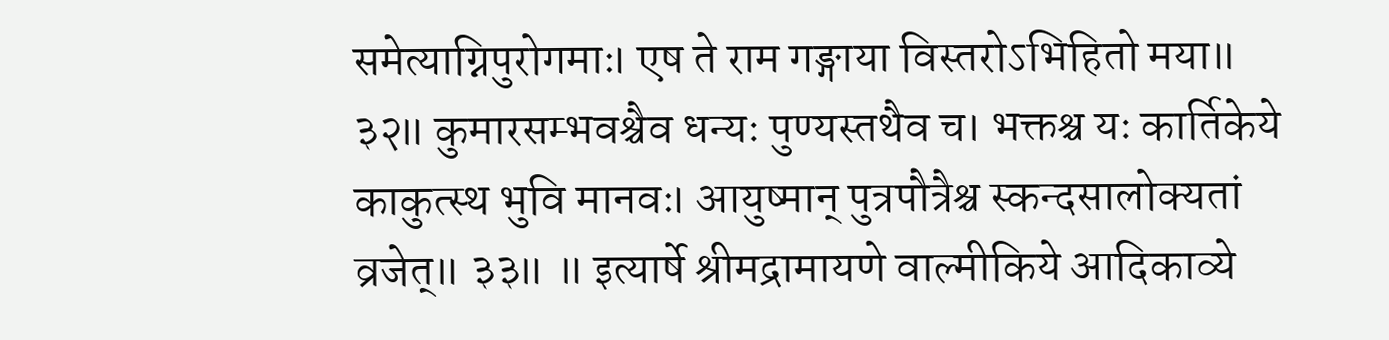समेत्याग्निपुरोगमाः। एष ते राम गङ्गाया विस्तरोऽभिहितो मया॥ ३२॥ कुमारसम्भवश्चैव धन्यः पुण्यस्तथैव च। भक्तश्च यः कार्तिकेये काकुत्स्थ भुवि मानवः। आयुष्मान् पुत्रपौत्रैश्च स्कन्दसालोक्यतां व्रजेत्॥ ३३॥ ॥ इत्यार्षे श्रीमद्रामायणे वाल्मीकिये आदिकाव्ये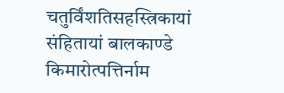चतुर्विंशतिसहस्त्रिकायां संहितायां बालकाण्डे किमारोत्पत्तिर्नाम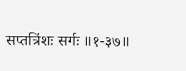सप्तत्रिंशः सर्गः ॥१-३७॥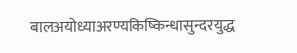बालअयोध्याअरण्यकिष्किन्धासुन्दरयुद्ध